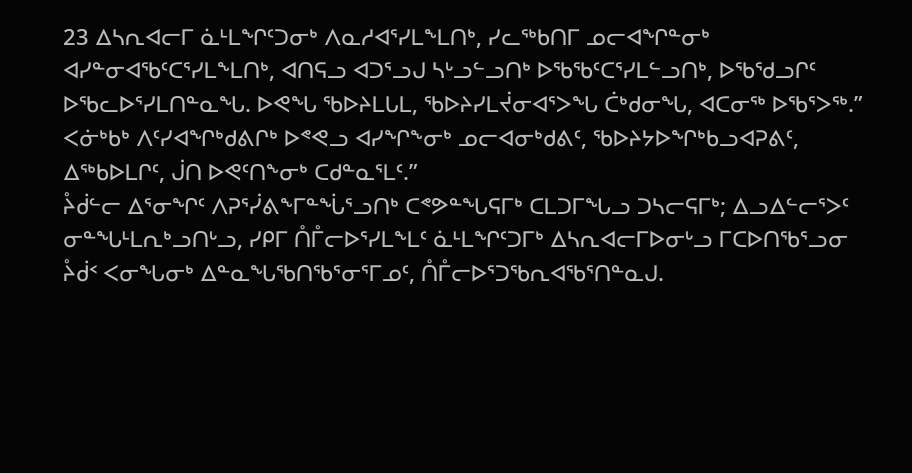23 ᐃᓴᕆᐊᓕᒥ ᓈᒻᒪᖏᑦᑐᓂᒃ ᐱᓇᓱᐊᕐᓯᒪᖕᒪᑎᒃ, ᓯᓚᖅᑲᑎᒥ ᓄᓕᐊᖏᓐᓂᒃ ᐊᓯᓐᓂᐊᖃᑦᑕᕐᓯᒪᖕᒪᑎᒃ, ᐊᑎᕋᓗ ᐊᑐᕐᓗᒍ ᓴᒡᓗᓪᓗᑎᒃ ᐅᖃᖃᑦᑕᕐᓯᒪᓪᓗᑎᒃ, ᐅᖃᖁᓗᒋᑦ ᐅᖃᓚᐅᕐᓯᒪᑎᓐᓇᖓ. ᐅᕙᖓ ᖃᐅᔨᒪᒐᒪ, ᖃᐅᔨᓯᒪᔫᓂᐊᕐᐳᖓ ᑖᒃᑯᓂᖓ, ᐊᑕᓂᖅ ᐅᖃᕐᐳᖅ.”
ᐸᓃᒃᑲᒃ ᐱᑦᓯᐊᖏᒃᑯᕕᒋᒃ ᐅᕝᕙᓗ ᐊᓯᖏᖕᓂᒃ ᓄᓕᐊᓂᒃᑯᕕᑦ, ᖃᐅᔨᔭᐅᖏᒃᑲᓗᐊᕈᕕᑦ, ᐃᖅᑲᐅᒪᒋᑦ, ᒎᑎ ᐅᕙᑦᑎᖕᓂᒃ ᑕᑯᓐᓇᕐᒪᑦ.”
ᔧᑰᓪᓕ ᐃᕐᓂᖏᑦ ᐱᕈᕐᓰᕕᖕᒥᓐᖔᕐᓗᑎᒃ ᑕᕝᕗᓐᖓᕋᒥᒃ ᑕᒪᑐᒥᖓᓗ ᑐᓴᓕᕋᒥᒃ; ᐃᓗᐃᓪᓕᕐᐳᑦ ᓂᓐᖓᒻᒪᕆᒃᓗᑎᒡᓗ, ᓯᑭᒥ ᑍᒤᓕᐅᕐᓯᒪᖕᒪᑦ ᓈᒻᒪᖏᑦᑐᒥᒃ ᐃᓴᕆᐊᓕᒥᐅᓂᒡᓗ ᒥᑕᐅᑎᖃᕐᓗᓂ ᔧᑰᑉ ᐸᓂᖓᓂᒃ ᐃᓐᓇᖓᖃᑎᖃᕐᓂᕐᒥᓄᑦ, ᑍᒤᓕᐅᕐᑐᖃᕆᐊᖃᕐᑎᓐᓇᒍ.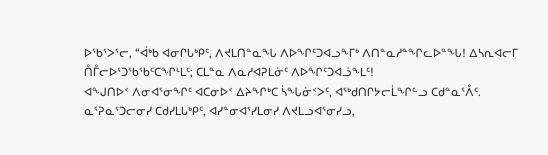ᐅᖃᕐᐳᕐᓕ, “ᐋᒃᑲ ᐊᓂᒋᒐᒃᑭᑦ, ᐱᔪᒪᑎᓐᓇᖓ ᐱᐅᖏᑦᑐᐊᓗᖕᒥᒃ ᐱᑎᓐᓇᓱᓐᖏᓚᐅᓐᖓ! ᐃᓴᕆᐊᓕᒥ ᑍᒤᓕᐅᕐᑐᖃᖃᑦᑕᖏᒻᒪᑦ; ᑕᒪᓐᓇ ᐱᓇᓱᐊᕈᒪᓃᑦ ᐱᐅᖏᑦᑐᐊᓘᖕᒪᑦ!
ᐊᖑᑎᐅᑉ ᐱᓂᐊᕐᓂᖏᑦ ᐊᑕᓂᐅᑉ ᐃᔨᖏᒃᑕ ᓵᖓᓃᑉᐳᑦ, ᐊᖅᑯᑎᒋᔭᓕᒫᖏᓪᓗ ᑕᑯᓐᓇᕐᐰᑦ.
ᓇᕐᕈᓇᕐᑐᓕᓂᓯ ᑕᑯᓯᒪᒐᒃᑭᑦ, ᐊᓯᓐᓂᐊᕐᓯᒪᓂᓯ ᐱᔪᒪᓗᐊᕐᓂᓯᓗ,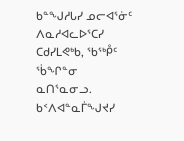ᑲᓐᖑᓱᒐᓯ ᓄᓕᐊᕐᓃᑦ ᐱᓇᓱᐊᓚᐅᕐᑕᓯ ᑕᑯᓯᒪᕙᒃᑲ, ᖃᖅᑬᑦ ᖄᖏᓐᓂ ᓇᑎᕐᓇᓂᓗ. ᑲᑉᐱᐊᓐᓇᒦᖑᔪᓯ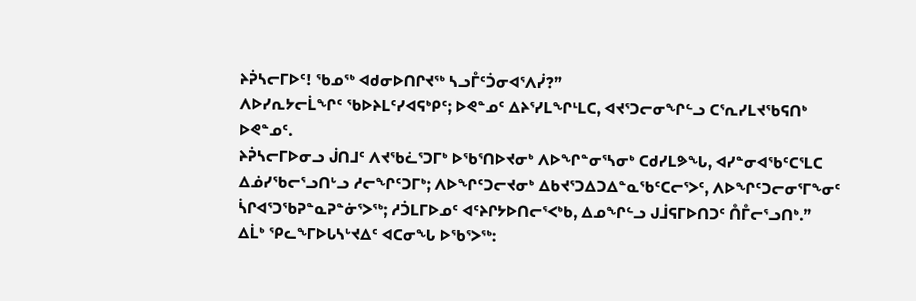ᔨᕉᓴᓕᒥᐅᑦ! ᖃᓄᖅ ᐊᑯᓂᐅᑎᒋᔪᖅ ᓴᓗᒤᑦᑑᓂᐊᕐᐱᓰ?”
ᐱᐅᓯᕆᔭᓕᒫᖏᑦ ᖃᐅᔨᒪᑦᓯᐊᕋᒃᑭᑦ; ᐅᕙᓐᓄᑦ ᐃᔨᕐᓯᒪᖏᒻᒪᑕ, ᐊᔪᕐᑐᓕᓂᖏᓪᓗ ᑕᕐᕆᓯᒪᔪᖃᕋᑎᒃ ᐅᕙᓐᓄᑦ.
ᔨᕉᓴᓕᒥᐅᓂᓗ ᒎᑎᒧᑦ ᐱᔪᖃᓛᕐᑐᒥᒃ ᐅᖃᕐᑎᐅᔪᓂᒃ ᐱᐅᖏᓐᓂᕐᓴᓂᒃ ᑕᑯᓯᒪᕗᖓ, ᐊᓯᓐᓂᐊᖃᑦᑕᕐᒪᑕ ᐃᓅᓯᖃᓕᕐᓗᑎᒡᓗ ᓱᓕᖏᑦᑐᒥᒃ; ᐱᐅᖏᑦᑐᓕᔪᓂᒃ ᐃᑲᔪᕐᑐᐃᑐᐃᓐᓇᖃᑦᑕᓕᕐᐳᑦ, ᐱᐅᖏᑦᑐᓕᓂᕐᒥᖕᓂᑦ ᓵᒋᐊᕐᑐᖃᕈᓐᓇᕈᓐᓃᕐᐳᖅ; ᓱᑑᒪᒥᐅᓄᑦ ᐊᑦᔨᒋᔭᐅᑎᓕᕐᐸᒃᑲ, ᐃᓄᖏᓪᓗ ᒍᒨᕋᒥᐅᑎᑐᑦ ᑍᒤᓕᕐᓗᑎᒃ.”
ᐃᒫᒃ ᕿᓚᖕᒥᐅᒐᓴᒡᔪᐃᑦ ᐊᑕᓂᖓ ᐅᖃᕐᐳᖅ: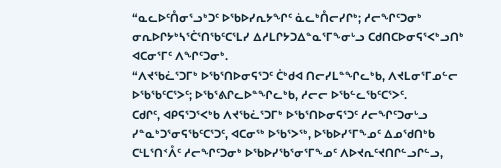“ᓇᓚᐅᑦᑍᓂᕐᓗᒃᑐᑦ ᐅᖃᐅᓯᕆᔭᖏᑦ ᓈᓚᒃᑍᓕᓯᒋᒃ; ᓱᓕᖏᑦᑐᓂᒃ ᓂᕆᐅᒋᔭᒃᓴᕐᑖᕐᑎᖃᑦᑕᕐᒪᓯ ᐃᓱᒪᒋᔭᑐᐃᓐᓇᕐᒥᖕᓂᒡᓗ ᑕᑯᑎᑕᐅᓂᕋᕐᐸᒃᓗᑎᒃ ᐊᑕᓂᕐᒥᑦ ᐱᖏᑦᑐᓂᒃ.
“ᐱᔪᖃᓛᕐᑐᒥᒃ ᐅᖃᕐᑎᐅᓂᕋᕐᑐᑦ ᑖᒃᑯᐊ ᑎᓕᓯᒪᓐᖏᓚᒃᑲ, ᐱᔪᒪᓂᕐᒥᓄᓪᓕ ᐅᖃᖃᑦᑕᕐᐳᑦ; ᐅᖃᕐᕕᒋᓚᐅᓐᖏᓚᒃᑲ, ᓱᓕᓕ ᐅᖃᓪᓚᖃᑦᑕᕐᐳᑦ.
ᑕᑯᒋᑦ, ᐊᑭᕋᕐᑐᕐᐸᒃᑲ ᐱᔪᖃᓛᕐᑐᒥᒃ ᐅᖃᕐᑎᐅᓂᕋᕐᑐᑦ ᓱᓕᖏᑦᑐᓂᒡᓗ ᓯᓐᓇᒃᑐᕐᓂᕋᖃᑦᑕᕐᑐᑦ, ᐊᑕᓂᖅ ᐅᖃᕐᐳᖅ, ᐅᖃᐅᓯᕐᒥᖕᓄᑦ ᐃᓄᖁᑎᒃᑲ ᑕᒻᒪᕐᑎᑉᐰᑦ ᓱᓕᖏᑦᑐᓂᒃ ᐅᖃᐅᓯᖃᕐᓂᕐᒥᖕᓄᑦ ᐱᐅᔪᕆᑦᔪᑎᒋᓪᓗᒋᓪᓗ,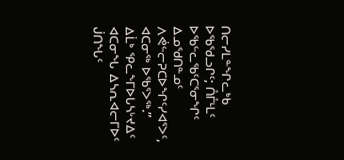ᑎᓕᓯᒪᓐᖏᓚᒃᑲ ᐅᖃᖁᓗᒋᑦ; ᑍᒤᒻᒪᑦ ᐅᖃᓪᓚᖃᑦᑕᕐᓂᖏᑦ ᐃᓄᖁᑎᓐᓄᑦ ᐱᕚᓪᓕᕈᑕᐅᖏᑦᓯᐊᕐᐳᑦ, ᐊᑕᓂᖅ ᐅᖃᕐᐳᖅ.”
ᐃᒫᒃ ᕿᓚᖕᒥᐅᒐᓴᒡᔪᐃᑦ ᐊᑕᓂᖓ ᐃᓴᕆᐊᓕᒥᐅᑦ ᒎᑎᖓᑦ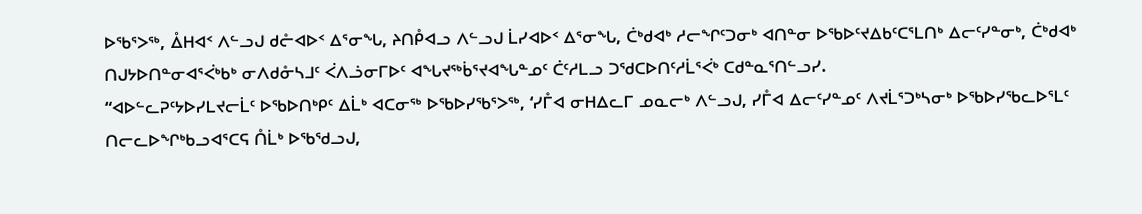ᐅᖃᕐᐳᖅ, ᐂᕼᐊᑉ ᐱᓪᓗᒍ ᑯᓔᐊᐅᑉ ᐃᕐᓂᖓ, ᔨᑎᑬᐊᓗ ᐱᓪᓗᒍ ᒫᓯᐊᐅᑉ ᐃᕐᓂᖓ, ᑖᒃᑯᐊᒃ ᓱᓕᖏᑦᑐᓂᒃ ᐊᑎᓐᓂ ᐅᖃᐅᑦᔪᐃᑲᑦᑕᕐᒪᑎᒃ ᐃᓕᑦᓯᓐᓂᒃ, ᑖᒃᑯᐊᒃ ᑎᒍᔭᐅᑎᓐᓂᐊᕐᐹᒃᑲᒃ ᓂᐱᑯᓁᓴᒧᑦ ᐹᐱᓘᓂᒥᐅᑦ ᐊᖓᔪᖅᑳᕐᔪᐊᖓᓐᓄᑦ ᑖᑦᓱᒪᓗ ᑐᖁᑕᐅᑎᑦᓱᒫᕐᐹᒃ ᑕᑯᓐᓇᕐᑎᓪᓗᓯ.
“ᐊᐅᓪᓚᕈᑦᔭᐅᓯᒪᔪᓕᒫᑦ ᐅᖃᐅᑎᒃᑭᑦ ᐃᒫᒃ ᐊᑕᓂᖅ ᐅᖃᐅᓯᖃᕐᐳᖅ, ‘ᓯᒤᐊ ᓂᕼᐃᓚᒥ ᓄᓇᓕᒃ ᐱᓪᓗᒍ, ᓯᒤᐊ ᐃᓕᑦᓯᓐᓄᑦ ᐱᔪᒫᕐᑐᒃᓴᓂᒃ ᐅᖃᐅᓯᖃᓚᐅᕐᒪᑦ ᑎᓕᓚᐅᖏᒃᑲᓗᐊᕐᑕᕋ ᑍᒫᒃ ᐅᖃᖁᓗᒍ,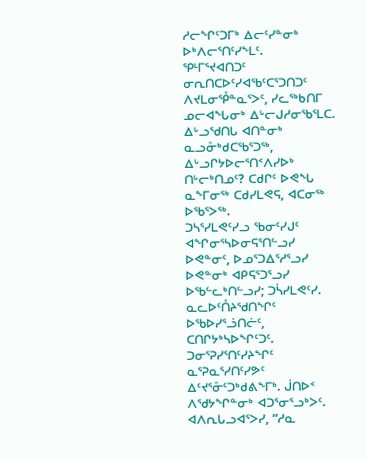ᓱᓕᖏᑦᑐᒥᒃ ᐃᓕᑦᓯᓐᓂᒃ ᐅᒃᐱᓕᕐᑎᑦᓯᖕᒪᑦ.
ᕿᒻᒥᕐᔪᐊᑎᑐᑦ ᓂᕆᑎᑕᐅᑦᓯᐊᖃᑦᑕᕐᑐᑎᑐᑦ ᐱᔪᒪᓂᕾᓐᓇᕐᐳᑦ, ᓯᓚᖅᑲᑎᒥ ᓄᓕᐊᖓᓂᒃ ᐃᒡᓕᒍᓱᓂᖃᕐᒪᑕ.
ᐃᒡᓗᖁᑎᒐ ᐊᑎᓐᓂᒃ ᓇᓗᓁᒃᑯᑕᖃᕐᑐᖅ, ᐃᒡᓗᒋᔭᐅᓕᕐᑎᑉᐱᓯᐅᒃ ᑎᒡᓕᒃᑎᓄᑦ? ᑕᑯᒋᑦ ᐅᕙᖓ ᓇᖕᒥᓂᖅ ᑕᑯᓯᒪᕙᕋ, ᐊᑕᓂᖅ ᐅᖃᕐᐳᖅ.
ᑐᓴᕐᓯᒪᕙᑦᓯᓗ ᖃᓂᑦᓯᒍᑦ ᐊᖏᓂᕐᓴᐅᓂᕋᕐᑎᓪᓗᓯ ᐅᕙᓐᓂᑦ, ᐅᓄᕐᑐᐃᕐᓱᕐᓗᓯ ᐅᕙᓐᓂᒃ ᐊᑭᕋᕐᑐᕐᓗᓯ ᐅᖃᓪᓚᒃᑎᓪᓗᓯ; ᑐᓵᓯᒪᕙᑦᓯ.
ᓇᓚᐅᑦᑍᔨᖁᑎᖏᑦ ᐅᖃᐅᓯᕐᓘᑎᓖᑦ, ᑕᑎᒋᔭᒃᓴᐅᖏᑦᑐᑦ. ᑐᓂᕐᕈᓯᕐᑎᑦᓯᔨᖏᑦ ᓇᕐᕈᓇᕐᓯᑎᑦᓯᕗᑦ ᐃᑦᔪᕐᓁᑦᑐᒃᑯᕕᖕᒥᒃ. ᒎᑎᐅᑉ ᐱᖁᔭᖏᓐᓂᒃ ᐊᑐᕐᓂᕐᓗᒃᐳᑦ.
ᐊᐱᕆᒐᓗᐊᕐᐳᓯ, “ᓱᓇ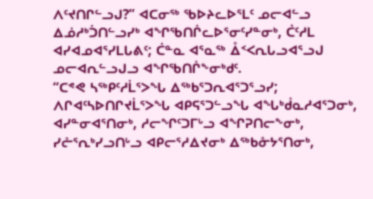ᐱᑦᔪᑎᒋᓪᓗᒍ?” ᐊᑕᓂᖅ ᖃᐅᔨᓚᐅᕐᒪᑦ ᓄᓕᐊᓪᓗ ᐃᓅᓱᒃᑑᑎᓪᓗᓯᒃ ᐊᖏᖃᑎᒌᓚᐅᕐᓂᑦᓯᓐᓂᒃ, ᑖᑦᓱᒪ ᐊᓯᐊᓄᐊᕐᓯᒪᒐᕕᑦ; ᑖᓐᓇ ᐊᕐᓇᖅ ᐂᑉᐸᕆᒐᓗᐊᕐᓗᒍ ᓄᓕᐊᕆᓪᓗᒍᓗ ᐊᖏᖃᑎᒌᖕᓂᒃᑯᑦ.
“ᑕᕝᕙ ᓴᖅᑭᑦᓱᒫᕐᐳᖓ ᐃᖅᑲᕐᑐᕆᐊᕐᑐᕐᓗᓯ; ᐱᒋᐊᑦᓴᐅᑎᒋᔪᒫᕐᐳᖓ ᐊᑭᕋᕐᑐᓪᓗᖓ ᐊᖓᒃᑰᓇᓱᐊᕐᑐᓂᒃ, ᐊᓯᓐᓂᐊᕐᑎᓂᒃ, ᓱᓕᖏᑦᑐᒥᒡᓗ ᐊᖏᕈᑎᓕᖕᓂᒃ, ᓯᓔᕐᕆᒃᓯᓗᑎᒡᓗ ᐊᑭᓕᕐᓱᐃᔪᓂᒃ ᐃᖅᑲᓁᔭᕐᑎᓂᒃ,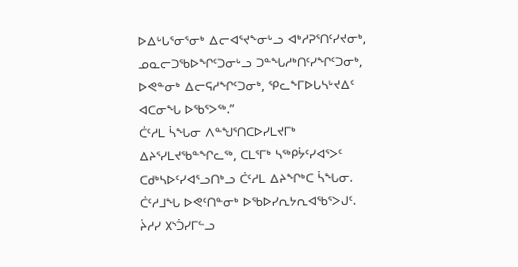ᐅᐃᒡᒐᕐᓂᕐᓂᒃ ᐃᓕᐊᕐᔪᖕᓂᒡᓗ ᐊᒃᓱᕈᕐᑎᑦᓯᔪᓂᒃ, ᓄᓇᓕᑐᖃᐅᖏᑦᑐᓂᒡᓗ ᑐᓐᖓᓱᒃᑎᑦᓯᖏᑦᑐᓂᒃ, ᐅᕙᓐᓂᒃ ᐃᓕᕋᓱᖏᑦᑐᓂᒃ, ᕿᓚᖕᒥᐅᒐᓴᒡᔪᐃᑦ ᐊᑕᓂᖓ ᐅᖃᕐᐳᖅ.”
ᑖᑦᓱᒪ ᓵᖓᓂ ᐱᓐᖑᕐᑎᑕᐅᓯᒪᔪᒥᒃ ᐃᔨᕐᓯᒪᔪᖃᓐᖏᓚᖅ, ᑕᒪᕐᒥᒃ ᓴᖅᑭᔮᑦᓯᐊᕐᐳᑦ ᑕᑯᒃᓴᐅᑦᓯᐊᕐᓗᑎᒃᓗ ᑖᑦᓱᒪ ᐃᔨᖏᒃᑕ ᓵᖓᓂ. ᑖᑦᓱᒧᖓ ᐅᕙᑦᑎᓐᓂᒃ ᐅᖃᐅᓯᕆᔭᕆᐊᖃᕐᐳᒍᑦ.
ᔩᓱᓯ ᙭ᔅᑑᓯᒥᓪᓗ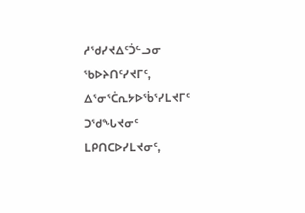ᓱᖁᓯᔪᐃᑦᑑᓪᓗᓂ ᖃᐅᔨᑎᑦᓯᔪᒥᑦ, ᐃᕐᓂᕐᑖᕆᔭᐅᖄᕐᓯᒪᔪᒥᑦ ᑐᖁᖓᔪᓂᑦ ᒪᑭᑎᑕᐅᓯᒪᔪᓂᑦ,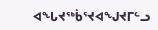ᐊᖓᔪᖅᑳᕐᔪᐊᖑᔪᒥᓪᓗ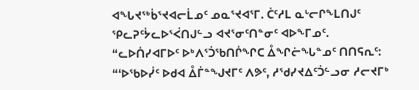ᐊᖓᔪᖅᑳᕐᔪᐊᓕᒫᓄᑦ ᓄᓇᕐᔪᐊᕐᒥ. ᑖᑦᓱᒪ ᓇᒡᓕᒋᖕᒪᑎᒍᑦ ᕿᓚᕈᑦᔮᓚᐅᕐᐹᑎᒍᓪᓗ ᐊᔪᕐᓂᑦᑎᓐᓂᑦ ᐊᐅᖕᒥᓄᑦ.
“ᓚᐅᑏᓯᐊᒥᐅᑦ ᐅᒃᐱᕐᑑᖃᑎᒌᖏᑕ ᐂᖏᓖᖓᓐᓄᑦ ᑎᑎᕋᕆᑦ: “‘ᐅᖃᐅᓰᑦ ᐅᑯᐊ ᐂᒦᓐᖑᔪᒥᑦ ᐱᕗᑦ, ᓱᖁᓯᔪᐃᑦᑑᓪᓗᓂ ᓱᓕᔪᒥᒃ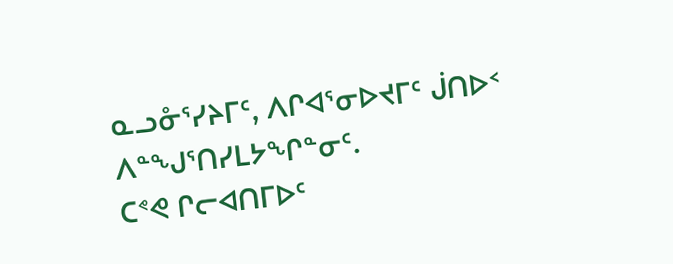ᓇᓗᓁᕐᓯᔨᒥᑦ, ᐱᒋᐊᕐᓂᐅᔪᒥᑦ ᒎᑎᐅᑉ ᐱᓐᖑᕐᑎᓯᒪᔭᖏᓐᓂᑦ.
ᑕᕝᕙ ᒋᓕᐊᑎᒥᐅᑦ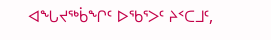ᐊᖓᔪᖅᑳᖏᑦ ᐅᖃᕐᐳᑦ ᔨᑉᑕᒧᑦ,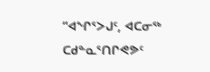“ᐊᖏᕐᐳᒍᑦ, ᐊᑕᓂᖅ ᑕᑯᓐᓇᕐᑎᒋᕙᕗᑦ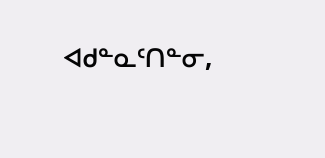ᐊᑯᓐᓇᑦᑎᓐᓂ,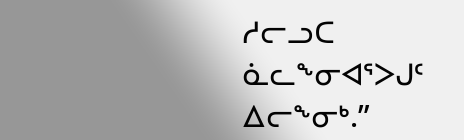ᓱᓕᓗᑕ ᓈᓚᖕᓂᐊᕐᐳᒍᑦ ᐃᓕᖕᓂᒃ.”